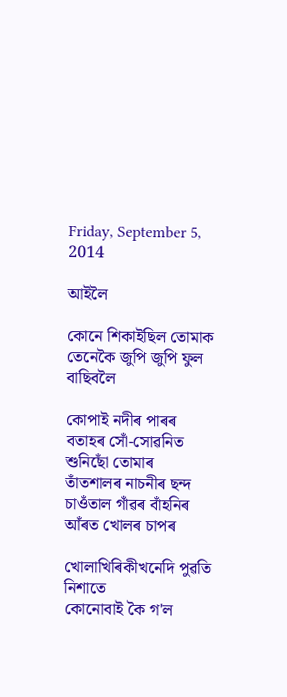Friday, September 5, 2014

আইলৈ

কোনে শিকাইছিল তোমাক
তেনেকৈ জুপি জুপি ফুল বাছিবলৈ

কোপাই নদীৰ পাৰৰ বতাহৰ সোঁ-সোৱনিত
শুনিছোঁ তোমাৰ তাঁতশালৰ নাচনীৰ ছন্দ
চাওঁতাল গাঁৱৰ বাঁহনিৰ আঁৰত খোলৰ চাপৰ

খোলাখিৰিকীখনেদি পুৱতি নিশাতে
কোনোবাই কৈ গ'ল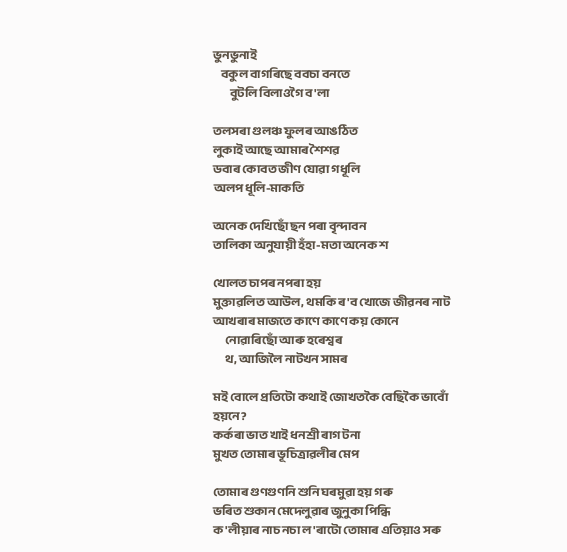ভুনভুনাই
    বকুল বাগৰিছে ববচা বনতে
        বুটলি বিলাওগৈ ব'লা

তলসৰা গুলঞ্চ ফুলৰ আঙঠিত
লুকাই আছে আমাৰ শৈশৱ
ডবাৰ কোবত জীণ যোৱা গধূলি
অলপ ধূলি-মাকতি

অনেক দেখিছোঁ ছন পৰা বৃন্দাবন
তালিকা অনুযায়ী হঁহা-মতা অনেক শ

খোলত চাপৰ নপৰা হয়
মুক্তাৱলিত আউল, থমকি ৰ'ব খোজে জীৱনৰ নাট
আখৰাৰ মাজতে কাণে কাণে কয় কোনে
      নোৱাৰিছোঁ আৰু হৰেশ্বৰ
      থ, আজিলৈ নাটখন সামৰ

মই বোলে প্রতিটো কথাই জোখতকৈ বেছিকৈ ভাবোঁ
হয়নে?
কৰ্কৰা ভাত খাই ধনশ্রী ৰাগ টনা
মুখত তোমাৰ ভূচিত্রাৱলীৰ মেপ

তোমাৰ গুণগুণনি শুনি ঘৰমুৱা হয় গৰু
ভৰিত শুকান মেদেলুৱাৰ জুনুকা পিন্ধি
ক'লীয়াৰ নাচ নচা ল'ৰাটো তোমাৰ এতিয়াও সৰু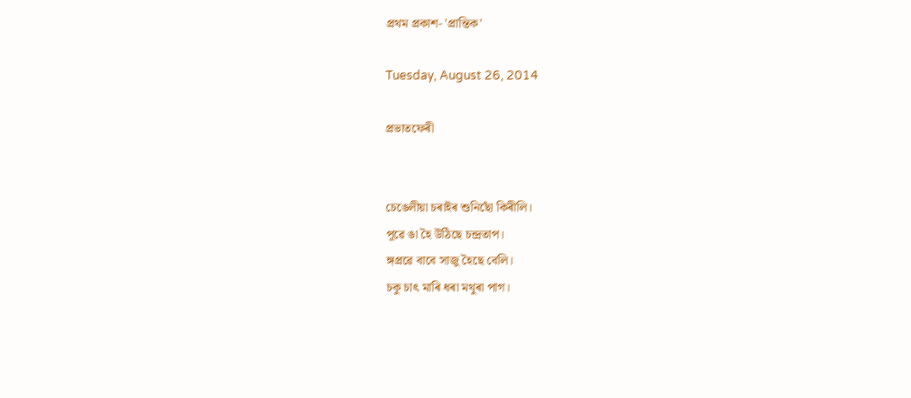প্রথম প্রকাশ- 'প্রান্তিক'

Tuesday, August 26, 2014

প্রভাতফেৰী


চেঙেলীয়া চৰাইৰ শুনিছোঁ কিৰীলি।
পূৱে ঙা হৈ উঠিছে চন্দ্রতাপ।
ঙ্গপ্রৱে বাবে সাজু হৈছে বেলি।
চকু চাৎ মাৰি ধৰা মথুৰা পাগ।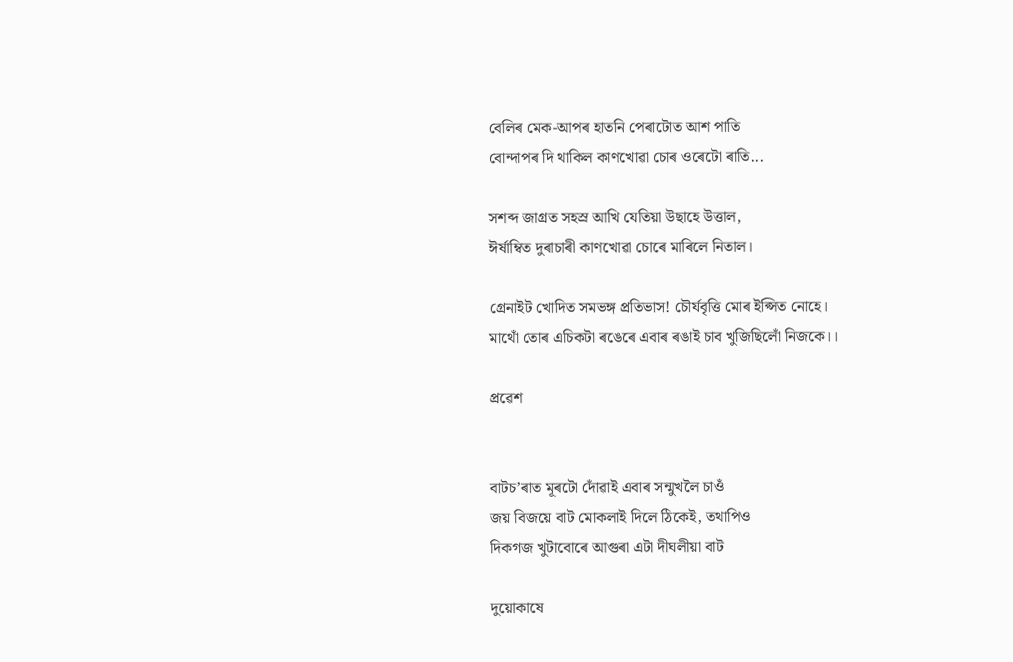বেলিৰ মেক-আপৰ হাতনি পেৰাটোত আশ পাতি
বোন্দাপৰ দি থাকিল কাণখোৱা চোৰ ওৰেটো ৰাতি...

সশব্দ জাগ্রত সহস্র আখি যেতিয়া উছাহে উত্তাল,
ঈর্ষাম্বিত দুৰাচাৰী কাণখোৱা চোৰে মাৰিলে নিতাল।

গ্রেনাইট খোদিত সমভঙ্গ প্রতিভাস! চৌর্যবৃত্তি মোৰ ইপ্সিত নোহে।
মাথোঁ তোৰ এচিকটা ৰঙেৰে এবাৰ ৰঙাই চাব খুজিছিলোঁ নিজকে।।

প্রৱেশ


বাটচ’ৰাত মূৰটো দোঁৱাই এবাৰ সন্মুখলৈ চাওঁ
জয় বিজয়ে বাট মোকলাই দিলে ঠিকেই, তথাপিও
দিকগজ খুটাবোৰে আগুৰা এটা দীঘলীয়া বাট

দুয়োকাষে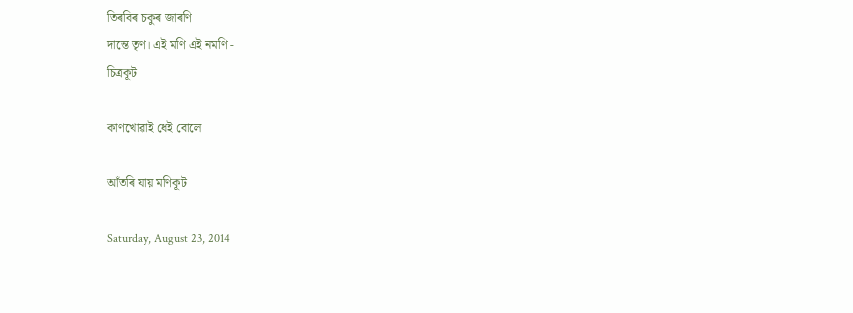তিৰবিৰ চকুৰ জাৰণি
দান্তে তৃণ। এই মণি এই নমণি -
চিত্রকূট

কাণখোৱাই ধেই বোলে

আঁতৰি যায় মণিকূট

Saturday, August 23, 2014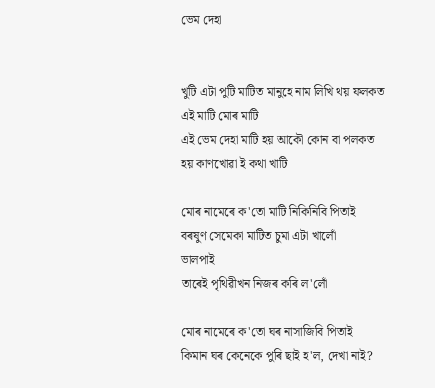ভেম দেহা


খুটি এটা পুটি মাটিত মানুহে নাম লিখি থয় ফলকত
এই মাটি মোৰ মাটি
এই ভেম দেহা মাটি হয় আকৌ কোন বা পলকত
হয় কাণখোৱা ই কথা খাটি

মোৰ নামেৰে ক'তো মাটি নিকিনিবি পিতাই
বৰষুণ সেমেকা মাটিত চুমা এটা খালোঁ
ভালপাই
তাৰেই পৃথিৱীখন নিজৰ কৰি ল'লোঁ

মোৰ নামেৰে ক'তো ঘৰ নাসাজিবি পিতাই
কিমান ঘৰ কেনেকে পুৰি ছাই হ'ল, দেখা নাই?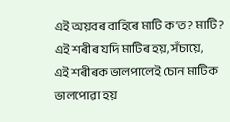এই অয়বৰ বাহিৰে মাটি ক'ত? মাটি?
এই শৰীৰ যদি মাটিৰ হয়, সঁচায়ে,
এই শৰীৰক ভালপালেই চোন মাটিক ভালপোৱা হয়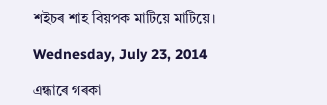শইচৰ শাহ বিয়পক মাটিয়ে মাটিয়ে।

Wednesday, July 23, 2014

এন্ধাৰে গৰকা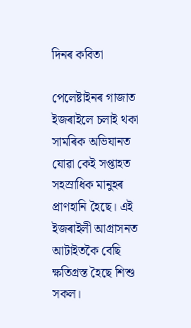দিনৰ কবিতা

পেলেষ্টাইনৰ গাজাত ইজৰাইলে চলাই থকা সামৰিক অভিযানত যোৱা কেই সপ্তাহত সহস্রাধিক মানুহৰ প্ৰাণহানি হৈছে। এই ইজৰাইলী আগ্ৰাসনত আটাইতকৈ বেছি ক্ষতিগ্ৰস্ত হৈছে শিশু সকল।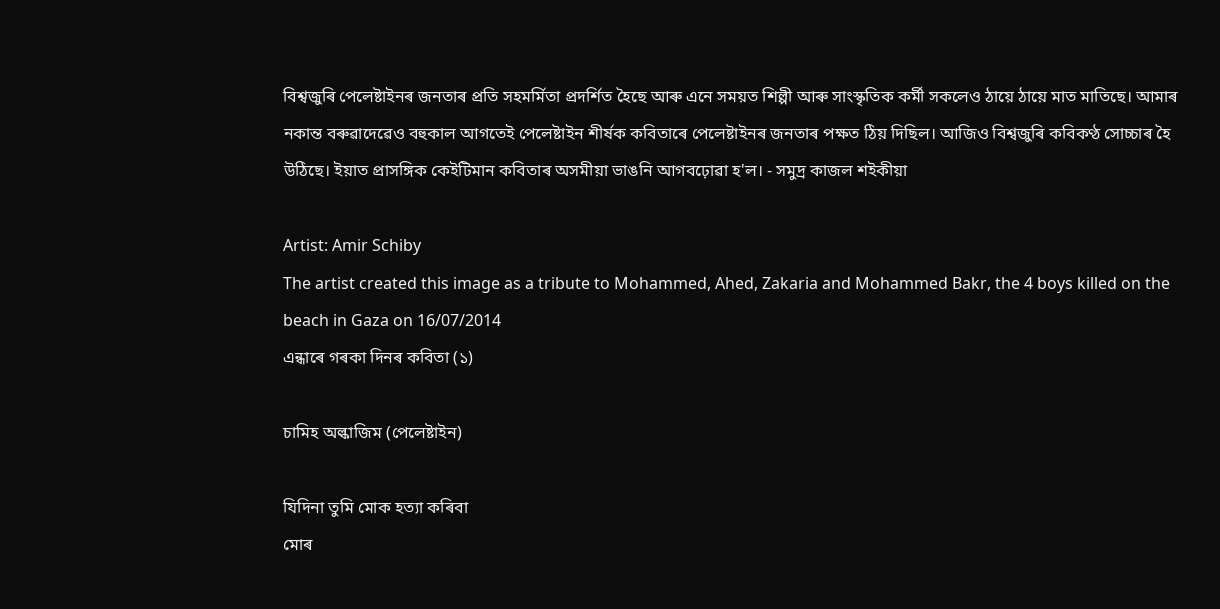বিশ্বজুৰি পেলেষ্টাইনৰ জনতাৰ প্ৰতি সহমৰ্মিতা প্ৰদৰ্শিত হৈছে আৰু এনে সময়ত শিল্পী আৰু সাংস্কৃতিক কৰ্মী সকলেও ঠায়ে ঠায়ে মাত মাতিছে। আমাৰ নকান্ত বৰুৱাদেৱেও বহুকাল আগতেই পেলেষ্টাইন শীৰ্ষক কবিতাৰে পেলেষ্টাইনৰ জনতাৰ পক্ষত ঠিয় দিছিল। আজিও বিশ্বজুৰি কবিকণ্ঠ সোচ্চাৰ হৈ উঠিছে। ইয়াত প্ৰাসঙ্গিক কেইটিমান কবিতাৰ অসমীয়া ভাঙনি আগবঢ়োৱা হ'ল। - সমুদ্র কাজল শইকীয়া

Artist: Amir Schiby
The artist created this image as a tribute to Mohammed, Ahed, Zakaria and Mohammed Bakr, the 4 boys killed on the beach in Gaza on 16/07/2014
এন্ধাৰে গৰকা দিনৰ কবিতা (১)

চামিহ অল্কাজিম (পেলেষ্টাইন)

যিদিনা তুমি মোক হত্যা কৰিবা
মোৰ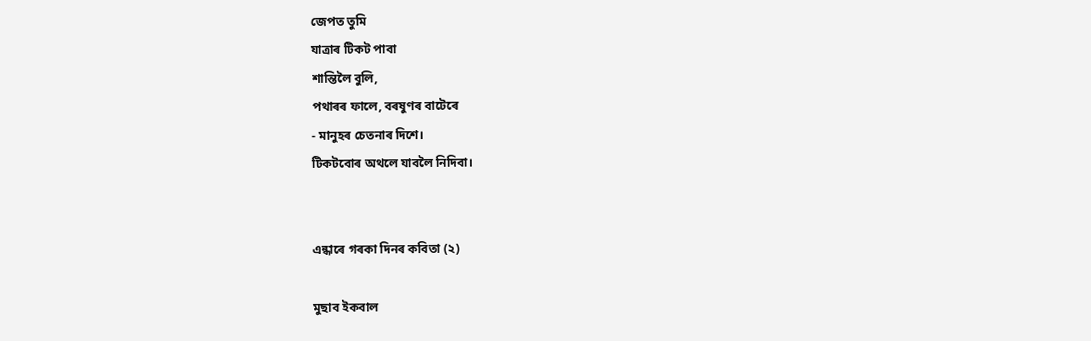জেপত তুমি
যাত্ৰাৰ টিকট পাবা
শান্তিলৈ বুলি,
পথাৰৰ ফালে, বৰষুণৰ বাটেৰে
- মানুহৰ চেতনাৰ দিশে।
টিকটবোৰ অথলে যাবলৈ নিদিবা।


এন্ধাৰে গৰকা দিনৰ কবিতা (২)

মুছাব ইকবাল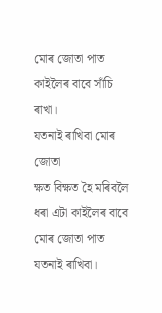মোৰ জোতা পাত
কাইলৈৰ বাবে সাঁচি ৰাখা।
যতনাই ৰাখিবা মোৰ জোতা
ক্ষত বিক্ষত হৈ মৰিবলৈ ধৰা এটা কাইলৈৰ বাবে
মোৰ জোতা পাত যতনাই ৰাখিবা।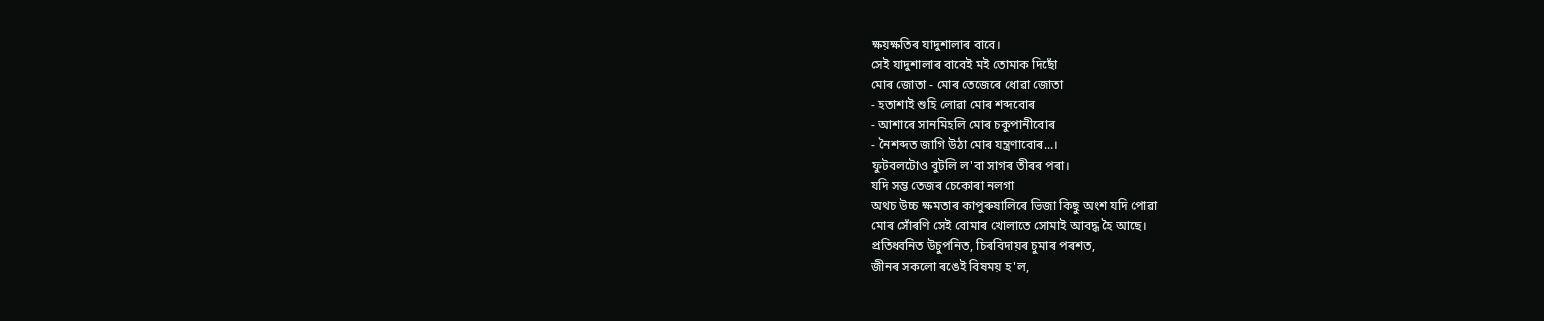ক্ষয়ক্ষতিৰ যাদুশালাৰ বাবে।
সেই যাদুশালাৰ বাবেই মই তোমাক দিছোঁ
মোৰ জোতা - মোৰ তেজেৰে ধোৱা জোতা
- হতাশাই শুহি লোৱা মোৰ শব্দবোৰ
- আশাৰে সানমিহলি মোৰ চকুপানীবোৰ
- নৈশব্দত জাগি উঠা মোৰ যন্ত্ৰণাবোৰ...।
ফুটবলটোও বুটলি ল'বা সাগৰ তীৰৰ পৰা।
যদি সম্ভ তেজৰ চেকোৰা নলগা
অথচ উচ্চ ক্ষমতাৰ কাপুৰুষালিৰে ভিজা কিছু অংশ যদি পোৱা
মোৰ সোঁৰণি সেই বোমাৰ খোলাতে সোমাই আবদ্ধ হৈ আছে।
প্ৰতিধ্বনিত উচুপনিত, চিৰবিদায়ৰ চুমাৰ পৰশত,
জীনৰ সকলো ৰঙেই বিষময় হ'ল,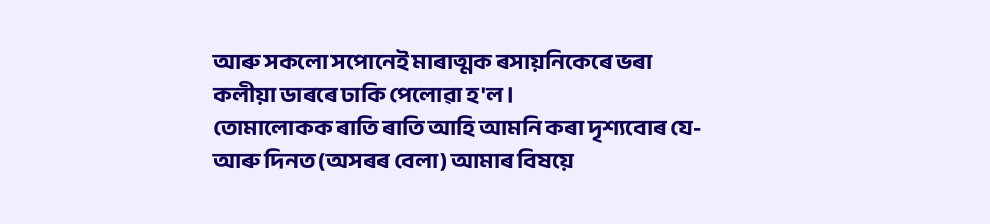আৰু সকলো সপোনেই মাৰাত্মক ৰসায়নিকেৰে ভৰা
কলীয়া ডাৰৰে ঢাকি পেলোৱা হ'ল।
তোমালোকক ৰাতি ৰাতি আহি আমনি কৰা দৃশ্যবোৰ যে-
আৰু দিনত (অসৰৰ বেলা) আমাৰ বিষয়ে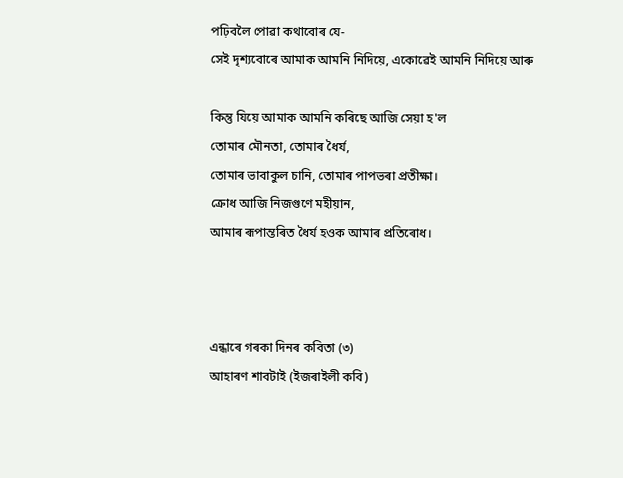পঢ়িবলৈ পোৱা কথাবোৰ যে-
সেই দৃশ্যবোৰে আমাক আমনি নিদিয়ে, একোৱেই আমনি নিদিয়ে আৰু

কিন্তু যিয়ে আমাক আমনি কৰিছে আজি সেয়া হ'ল
তোমাৰ মৌনতা, তোমাৰ ধৈৰ্য,
তোমাৰ ভাবাকুল চানি, তোমাৰ পাপভৰা প্ৰতীক্ষা।
ক্ৰোধ আজি নিজগুণে মহীয়ান,
আমাৰ ৰূপান্তৰিত ধৈৰ্য হওক আমাৰ প্ৰতিৰোধ।



এন্ধাৰে গৰকা দিনৰ কবিতা (৩)
আহাৰণ শাবটাই (ইজৰাইলী কবি)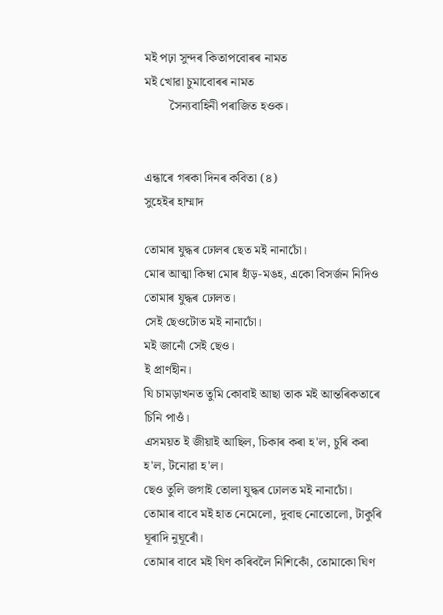মই পঢ়া সুন্দৰ কিতাপবোৰৰ নামত
মই খোৱা চুমাবোৰৰ নামত
        সৈন্যবাহিনী পৰাজিত হওক।


এন্ধাৰে গৰকা দিনৰ কবিতা (৪)
সুহেইৰ হাম্মাদ

তোমাৰ যুদ্ধৰ ঢোলৰ ছেত মই নানাচোঁ।
মোৰ আত্মা কিম্বা মোৰ হাঁড়-মঙহ, একো বিসৰ্জন নিদিও তোমাৰ যুদ্ধৰ ঢোলত।
সেই ছেওটোত মই নানাচোঁ।
মই জানোঁ সেই ছেও।
ই প্ৰাণহীন।
যি চামড়াখনত তুমি কোবাই আছা তাক মই আন্তৰিকতাৰে চিনি পাওঁ।
এসময়ত ই জীয়াই আছিল, চিকাৰ কৰা হ'ল, চুৰি কৰা হ'ল, টনোৱা হ'ল।
ছেও তুলি জগাই তোলা যুদ্ধৰ ঢোলত মই নানাচোঁ।
তোমাৰ বাবে মই হাত নেমেলো, দুবাহু নোতোলো, টাকুৰি ঘূৰাদি নুঘূৰোঁ।
তোমাৰ বাবে মই ঘিণ কৰিবলৈ নিশিকোঁ, তোমাকো ঘিণ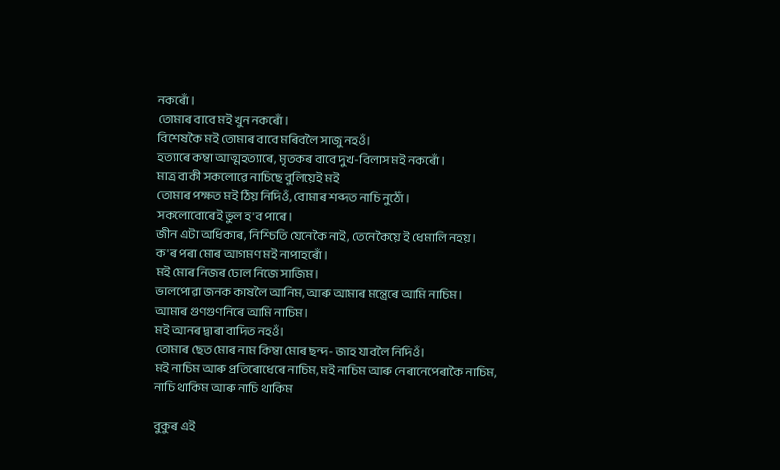নকৰোঁ।
তোমাৰ বাবে মই খুন নকৰোঁ।
বিশেষকৈ মই তোমাৰ বাবে মৰিবলৈ সাজু নহওঁ।
হত্যাৰে কম্বা আত্মহত্যাৰে, মৃতকৰ বাবে দুখ-বিলাস মই নকৰোঁ।
মাত্ৰ বাকী সকলোৱে নাচিছে বুলিয়েই মই
তোমাৰ পক্ষত মই ঠিয় নিদিওঁ, বোমাৰ শব্দত নাচি নুঠোঁ।
সকলোবোৰেই ভুল হ'ব পাৰে।
জীন এটা অধিকাৰ, নিশ্চিতি যেনেকৈ নাই, তেনেকৈয়ে ই ধেমালি নহয়।
ক'ৰ পৰা মোৰ আগমণ মই নাপাহৰোঁ।
মই মোৰ নিজৰ ঢোল নিজে সাজিম।
ভালপোৱা জনক কাষলৈ আনিম, আৰু আমাৰ মন্ত্ৰেৰে আমি নাচিম।
আমাৰ গুণগুণনিৰে আমি নাচিম।
মই আনৰ দ্বাৰা বাদিত নহওঁ।
তোমাৰ ছেত মোৰ নাম কিম্বা মোৰ ছন্দ- জাহ যাবলৈ নিদিওঁ।
মই নাচিম আৰু প্ৰতিৰোধেৰে নাচিম, মই নাচিম আৰু নেৰানেপেৰাকৈ নাচিম,
নাচি থাকিম আৰু নাচি থাকিম

বুকুৰ এই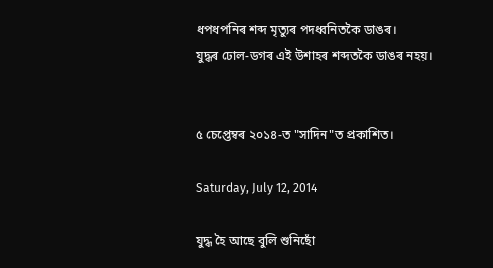ধপধপনিৰ শব্দ মৃত্যুৰ পদধ্বনিতকৈ ডাঙৰ।
যুদ্ধৰ ঢোল-ডগৰ এই উশাহৰ শব্দতকৈ ডাঙৰ নহয়।


৫ চেপ্তেম্বৰ ২০১৪-ত "সাদিন"ত প্ৰকাশিত।

Saturday, July 12, 2014

যুদ্ধ হৈ আছে বুলি শুনিছোঁ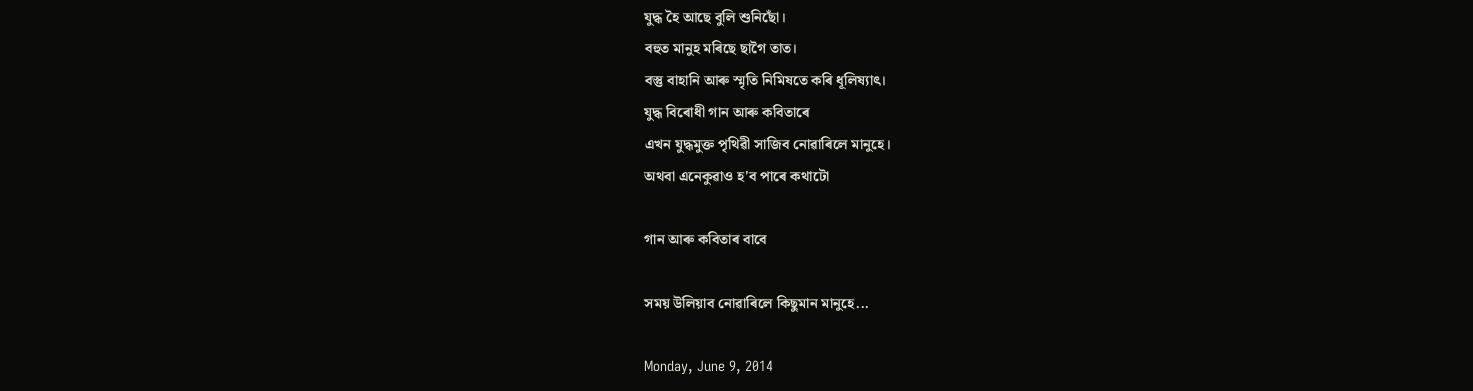যুদ্ধ হৈ আছে বুলি শুনিছোঁ।
বহুত মানুহ মৰিছে ছাগৈ তাত।
বস্তু বাহানি আৰু স্মৃতি নিমিষতে কৰি ধূলিষ্যাৎ।
যুদ্ধ বিৰোধী গান আৰু কবিতাৰে
এখন যুদ্ধমুক্ত পৃথিৱী সাজিব নোৱাৰিলে মানুহে।
অথবা এনেকুৱাও হ'ব পাৰে কথাটো

গান আৰু কবিতাৰ বাবে

সময় উলিয়াব নোৱাৰিলে কিছুমান মানুহে...

Monday, June 9, 2014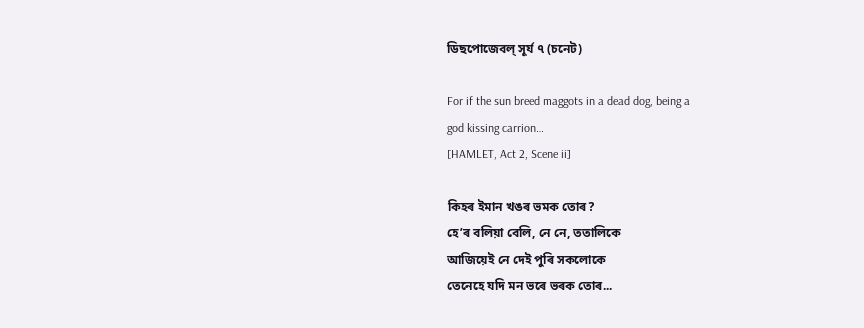ডিছপোজেবল্‌ সূর্য ৭ (চনেট)

For if the sun breed maggots in a dead dog, being a
god kissing carrion…
[HAMLET, Act 2, Scene ii]

কিহৰ ইমান খঙৰ ভমক তোৰ?
হে’ৰ বলিয়া বেলি, নে নে, ততালিকে
আজিয়েই নে দেই পুৰি সকলোকে
তেনেহে যদি মন ভৰে ভৰক তোৰ...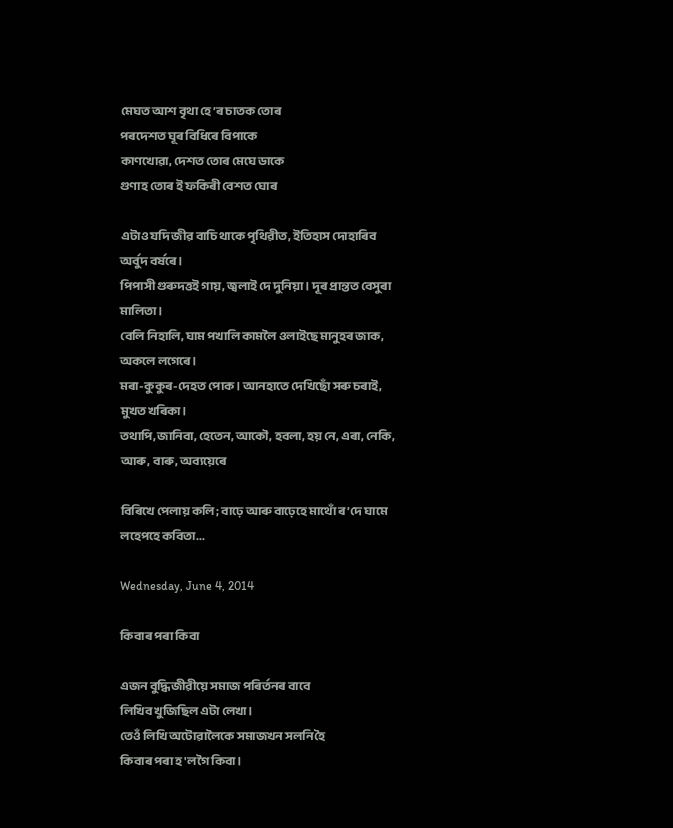মেঘত আশ বৃথা হে’ৰ চাতক তোৰ
পৰদেশত ঘূৰ বিধিৰে বিপাকে
কাণখোৱা, দেশত তোৰ মেঘে ডাকে
গুণাহ তোৰ ই ফকিৰী বেশত ঘোৰ

এটাও যদি জীৱ বাচি থাকে পৃথিৱীত, ইতিহাস দোহাৰিব অর্বুদ বর্ষৰে।
পিপাসী গুৰুদত্তই গায়, জ্বলাই দে দুনিয়া। দূৰ প্রান্তত বেসুৰা মালিতা।
বেলি নিহালি, ঘাম পখালি কামলৈ ওলাইছে মানুহৰ জাক, অকলে লগেৰে।
মৰা-কুকুৰ-দেহত পোক। আনহাতে দেখিছোঁ সৰু চৰাই, মুখত খৰিকা।
তথাপি, জানিবা, হেতেন, আকৌ, হবলা, হয় নে, এৰা, নেকি, আৰু, বাৰু, অব্যয়েৰে

বিৰিখে পেলায় কলি; বাঢ়ে আৰু বাঢ়েহে মাথোঁ ৰ’দে ঘামে লহেপহে কবিতা...

Wednesday, June 4, 2014

কিবাৰ পৰা কিবা

এজন বুদ্ধিজীৱীয়ে সমাজ পৰিৰ্তনৰ বাবে
লিখিব খুজিছিল এটা লেখা।
তেওঁ লিখি অটোৱালৈকে সমাজখন সলনি হৈ
কিবাৰ পৰা হ'লগৈ কিবা।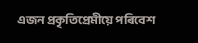এজন প্ৰকৃতিপ্ৰেমীয়ে পৰিবেশ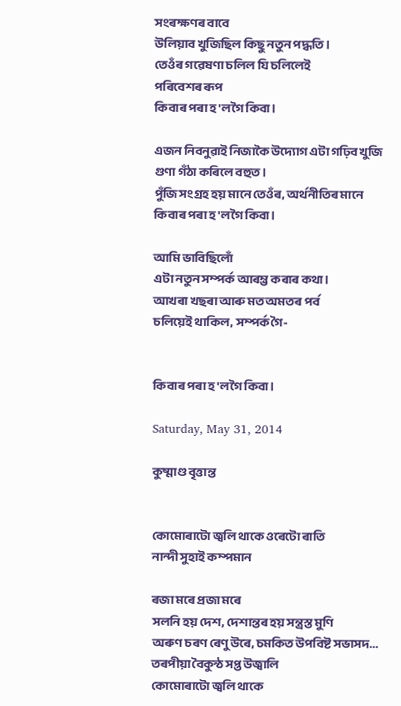সংৰক্ষণৰ বাবে
উলিয়াব খুজিছিল কিছু নতুন পদ্ধতি।
তেওঁৰ গৱেষণা চলিল যি চলিলেই
পৰিবেশৰ ৰূপ
কিবাৰ পৰা হ'লগৈ কিবা।

এজন নিবনুৱাই নিজাকৈ উদ্যোগ এটা গঢ়িব খুজি
গুণা গঁঠা কৰিলে বহুত।
পুঁজি সংগ্ৰহ হয় মানে তেওঁৰ, অৰ্থনীতিৰ মানে
কিবাৰ পৰা হ'লগৈ কিবা।

আমি ভাবিছিলোঁ
এটা নতুন সম্পৰ্ক আৰম্ভ কৰাৰ কথা।
আখৰা খছৰা আৰু মত অমতৰ পৰ্ব
চলিয়েই থাকিল, সম্পৰ্ক গৈ-


কিবাৰ পৰা হ'লগৈ কিবা।

Saturday, May 31, 2014

কুষ্মাণ্ড বৃত্তান্ত


কোমোৰাটো জ্বলি থাকে ওৰেটো ৰাতি
নান্দী সুহাই কম্পমান

ৰজা মৰে প্ৰজা মৰে
সলনি হয় দেশ, দেশান্তৰ হয় সন্ত্ৰস্ত মুণি
অৰুণ চৰণ ৰেণু উৰে, চমকিত উপবিষ্ট সভাসদ...
তৰপীয়া বৈকুন্ঠ সপ্ত উজ্বালি
কোমোৰাটো জ্বলি থাকে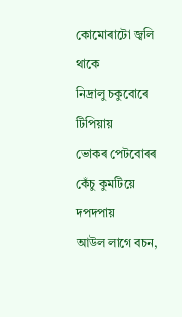কোমোৰাটো জ্বলি থাকে
নিদ্ৰালু চকুবোৰে টিপিয়ায়
ভোকৰ পেটবোৰৰ কেঁচু কুমটিয়ে দপদপায়
আউল লাগে বচন,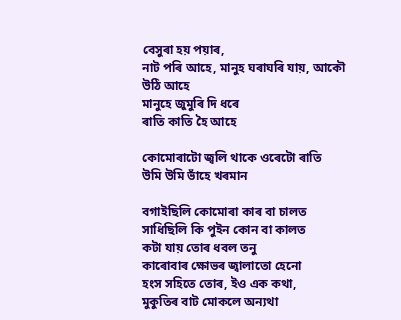বেসুৰা হয় পয়াৰ,
নাট পৰি আহে, মানুহ ঘৰাঘৰি যায়, আকৌ উঠি আহে
মানুহে জুমুৰি দি ধৰে
ৰাতি কাতি হৈ আহে

কোমোৰাটো জ্বলি থাকে ওৰেটো ৰাতি
উমি উমি ভাঁহে খৰমান

বগাইছিলি কোমোৰা কাৰ বা চালত
সাধিছিলি কি পুইন কোন বা কালত
কটা যায় তোৰ ধবল তনু
কাৰোবাৰ ক্ষোভৰ জ্বালাতো হেনো
হংস সহিতে তোৰ, ইও এক কথা,
মুকুতিৰ বাট মোকলে অন্যথা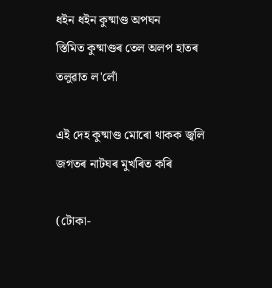ধইন ধইন কুষ্মাণ্ড অপঘন
স্তিমিত কুষ্মাণ্ডৰ তেল অলপ হাতৰ তলুৱাত ল'লোঁ

এই দেহ কুষ্মাণ্ড মোৰো থাকক জ্বলি
জগতৰ নাটঘৰ মুখৰিত কৰি

(টোকা-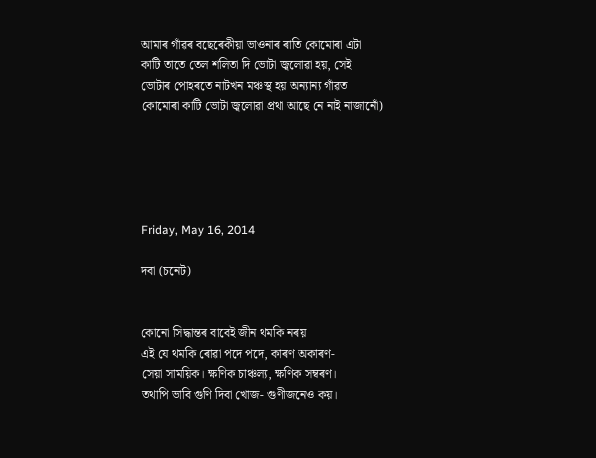আমাৰ গাঁৱৰ বছেৰেকীয়া ভাওনাৰ ৰাতি কোমোৰা এটা কাটি তাতে তেল শলিতা দি ভোটা জ্বলোৱা হয়, সেই ভোটাৰ পোহৰতে নাটখন মঞ্চস্থ হয় অন্যান্য গাঁৱত কোমোৰা কাটি ভোটা জ্বলোৱা প্ৰথা আছে নে নাই নাজানোঁ)





Friday, May 16, 2014

দবা (চনেট)


কোনো সিদ্ধান্তৰ বাবেই জীন থমকি নৰয়
এই যে থমকি ৰোৱা পদে পদে, কাৰণ অকাৰণ-
সেয়া সাময়িক। ক্ষণিক চাঞ্চল্য, ক্ষণিক সম্বৰণ।
তথাপি ভাবি গুণি দিবা খোজ- গুণীজনেও কয়।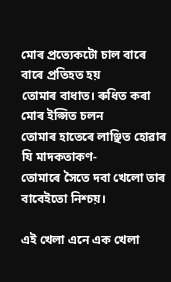মোৰ প্ৰত্যেকটো চাল বাৰে বাৰে প্ৰতিহত হয়
তোমাৰ বাধাত। ৰুধিত কৰা মোৰ ইপ্সিত চলন
তোমাৰ হাতেৰে লাঞ্ছিত হোৱাৰ যি মাদকতাকণ-
তোমাৰে সৈতে দবা খেলো তাৰ বাবেইতো নিশ্চয়।

এই খেলা এনে এক খেলা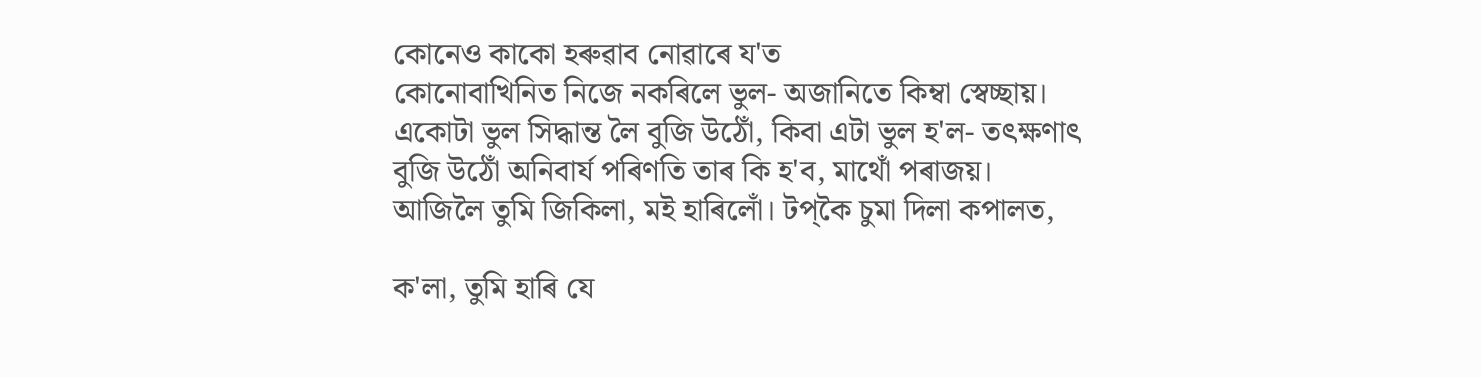কোনেও কাকো হৰুৱাব নোৱাৰে য'ত
কোনোবাখিনিত নিজে নকৰিলে ভুল- অজানিতে কিম্বা স্বেচ্ছায়।
একোটা ভুল সিদ্ধান্ত লৈ বুজি উঠোঁ, কিবা এটা ভুল হ'ল- তৎক্ষণাৎ
বুজি উঠোঁ অনিবাৰ্য পৰিণতি তাৰ কি হ'ব, মাথোঁ পৰাজয়।
আজিলৈ তুমি জিকিলা, মই হাৰিলোঁ। টপ্‌কৈ চুমা দিলা কপালত,

ক'লা, তুমি হাৰি যে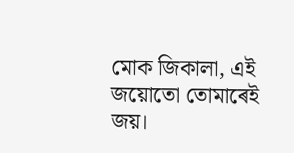মোক জিকালা, এই জয়োতো তোমাৰেই জয়।